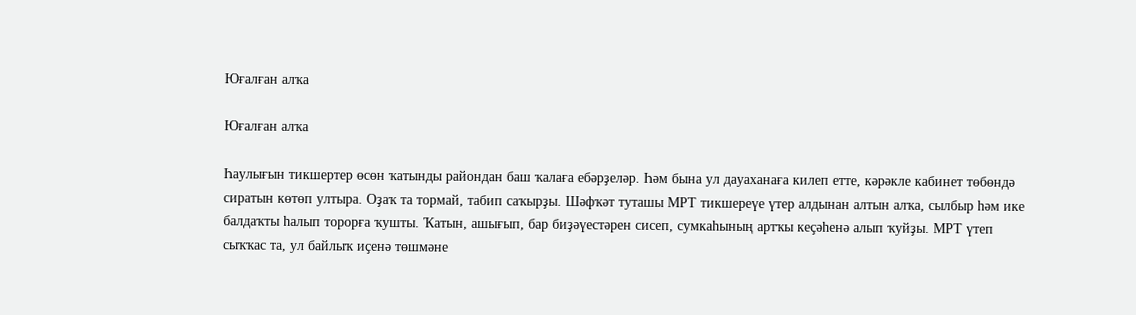Юғалған алҡа

Юғалған алҡа

Һаулығын тикшертер өсөн ҡатынды райондан баш ҡалаға ебәрҙеләр. Һәм бына ул дауаханаға килеп етте, кәрәкле кабинет төбөндә сиратын көтөп ултыра. Оҙаҡ та тормай, табип саҡырҙы. Шәфҡәт туташы МРТ тикшереүе үтер алдынан алтын алҡа, сылбыр һәм ике балдаҡты һалып торорға ҡушты. Ҡатын, ашығып, бар биҙәүестәрен сисеп, сумкаһының артҡы кеҫәһенә алып ҡуйҙы. МРТ үтеп сыҡҡас та, ул байлыҡ иҫенә төшмәне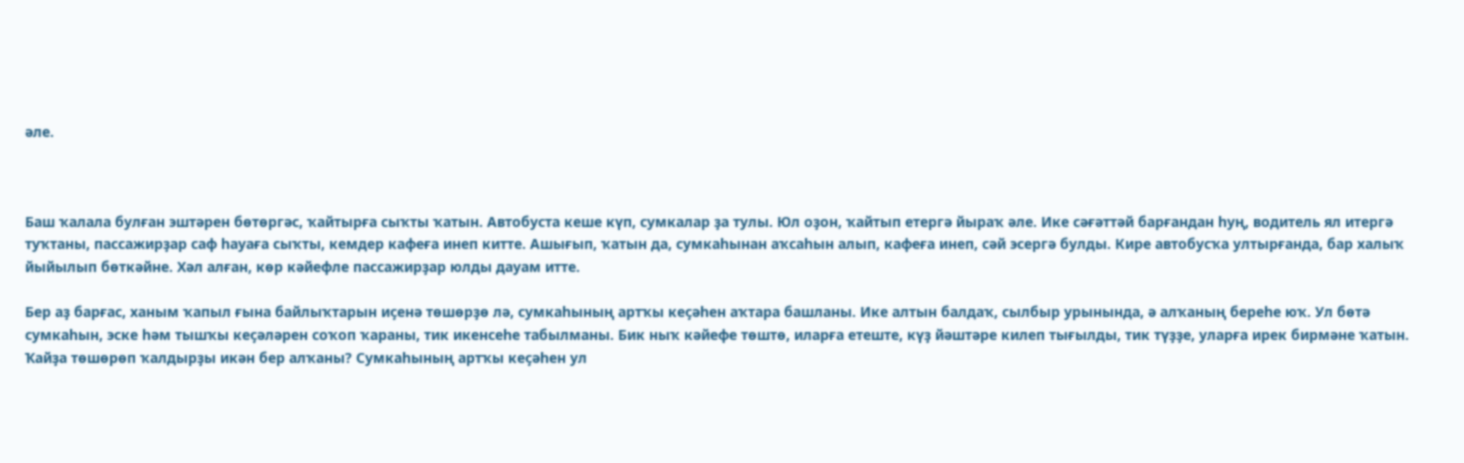әле.



Баш ҡалала булған эштәрен бөтөргәс, ҡайтырға сыҡты ҡатын. Автобуста кеше күп, сумкалар ҙа тулы. Юл оҙон, ҡайтып етергә йыраҡ әле. Ике сәғәттәй барғандан һуң, водитель ял итергә туҡтаны, пассажирҙар саф һауаға сыҡты, кемдер кафеға инеп китте. Ашығып, ҡатын да, сумкаһынан аҡсаһын алып, кафеға инеп, сәй эсергә булды. Кире автобусҡа ултырғанда, бар халыҡ йыйылып бөткәйне. Хәл алған, көр кәйефле пассажирҙар юлды дауам итте.

Бер аҙ барғас, ханым ҡапыл ғына байлыҡтарын иҫенә төшөрҙө лә, сумкаһының артҡы кеҫәһен аҡтара башланы. Ике алтын балдаҡ, сылбыр урынында, ә алҡаның береһе юҡ. Ул бөтә сумкаһын, эске һәм тышҡы кеҫәләрен соҡоп ҡараны, тик икенсеһе табылманы. Бик ныҡ кәйефе төштө, иларға етеште, күҙ йәштәре килеп тығылды, тик түҙҙе, уларға ирек бирмәне ҡатын. Ҡайҙа төшөрөп ҡалдырҙы икән бер алҡаны? Сумкаһының артҡы кеҫәһен ул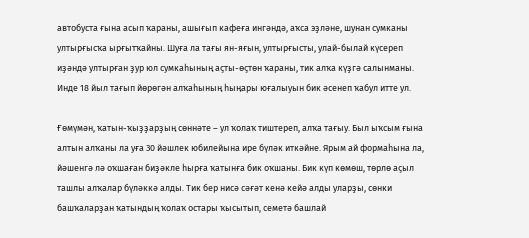автобуста ғына асып ҡараны, ашығып кафеға ингәндә, аҡса эҙләне, шунан сумканы ултырғысҡа ырғытҡайны. Шуға ла тағы ян-яғын, ултырғысты, улай-былай күсереп иҙәндә ултырған ҙур юл сумкаһының аҫты-өҫтөн ҡараны, тик алҡа күҙгә салынманы. Инде 18 йыл тағып йөрөгән алҡаһының һыңары юғалыуын бик әсенеп ҡабул итте ул.

Ғөмүмән, ҡатын-ҡыҙҙарҙың сөннәте – ул ҡолаҡ тиштереп, алҡа тағыу. Был ыҡсым ғына алтын алҡаны ла уға 30 йәшлек юбилейына ире бүләк иткәйне. Ярым ай формаһына ла, йәшенгә лә оҡшаған биҙәкле һырға ҡатынға бик оҡшаны. Бик күп көмөш, төрлө аҫыл ташлы алҡалар бүләккә алды. Тик бер нисә сәғәт кенә кейә алды уларҙы, сөнки башҡаларҙан ҡатындың ҡолаҡ остары ҡысытып, семетә башлай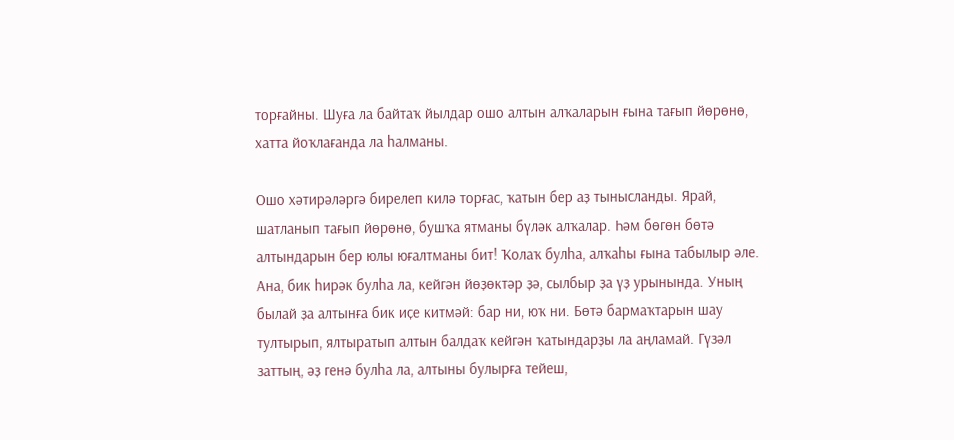торғайны. Шуға ла байтаҡ йылдар ошо алтын алҡаларын ғына тағып йөрөнө, хатта йоҡлағанда ла һалманы.

Ошо хәтирәләргә бирелеп килә торғас, ҡатын бер аҙ тынысланды. Ярай, шатланып тағып йөрөнө, бушҡа ятманы бүләк алҡалар. Һәм бөгөн бөтә алтындарын бер юлы юғалтманы бит! Ҡолаҡ булһа, алҡаһы ғына табылыр әле. Ана, бик һирәк булһа ла, кейгән йөҙөктәр ҙә, сылбыр ҙа үҙ урынында. Уның былай ҙа алтынға бик иҫе китмәй: бар ни, юҡ ни. Бөтә бармаҡтарын шау тултырып, ялтыратып алтын балдаҡ кейгән ҡатындарҙы ла аңламай. Гүзәл заттың, әҙ генә булһа ла, алтыны булырға тейеш,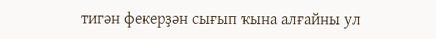тигән фекерҙән сығып ҡына алғайны ул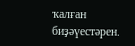ҡалған биҙәүестәрен.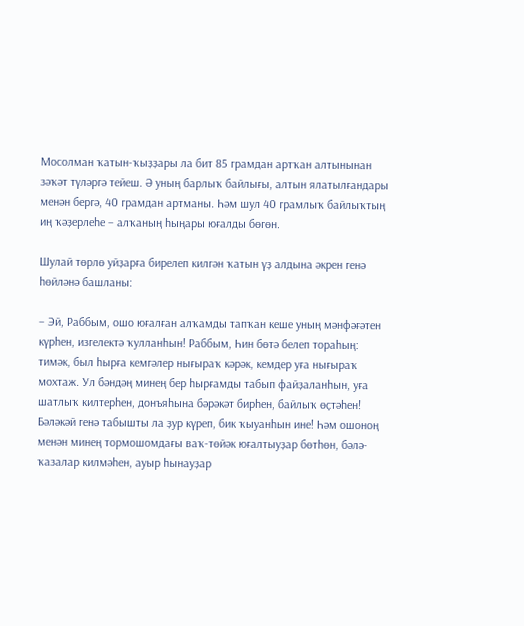Мосолман ҡатын-ҡыҙҙары ла бит 85 грамдан артҡан алтынынан зәҡәт түләргә тейеш. Ә уның барлыҡ байлығы, алтын ялатылғандары менән бергә, 40 грамдан артманы. Һәм шул 40 грамлыҡ байлыҡтың иң ҡәҙерлеһе – алҡаның һыңары юғалды бөгөн.

Шулай төрлө уйҙарға бирелеп килгән ҡатын үҙ алдына әкрен генә һөйләнә башланы:

– Эй, Раббым, ошо юғалған алҡамды тапҡан кеше уның мәнфәғәтен күрһен, изгелектә ҡулланһын! Раббым, Һин бөтә белеп тораһың: тимәк, был һырға кемгәлер нығыраҡ кәрәк, кемдер уға нығыраҡ мохтаж. Ул бәндәң минең бер һырғамды табып файҙаланһын, уға шатлыҡ килтерһен, донъяһына бәрәкәт бирһен, байлыҡ өҫтәһен! Бәләкәй генә табышты ла ҙур күреп, бик ҡыуанһын ине! Һәм ошоноң менән минең тормошомдағы ваҡ-төйәк юғалтыуҙар бөтһөн, бәлә-ҡазалар килмәһен, ауыр һынауҙар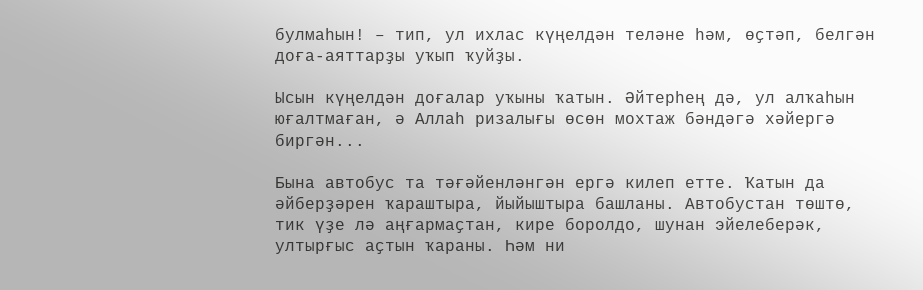булмаһын! – тип, ул ихлас күңелдән теләне һәм, өҫтәп, белгән доға-аяттарҙы уҡып ҡуйҙы.

Ысын күңелдән доғалар уҡыны ҡатын. Әйтерһең дә, ул алҡаһын юғалтмаған, ә Аллаһ ризалығы өсөн мохтаж бәндәгә хәйергә биргән...

Бына автобус та тәғәйенләнгән ергә килеп етте. Ҡатын да әйберҙәрен ҡараштыра, йыйыштыра башланы. Автобустан төштө, тик үҙе лә аңғармаҫтан, кире боролдо, шунан эйелеберәк, ултырғыс аҫтын ҡараны. Һәм ни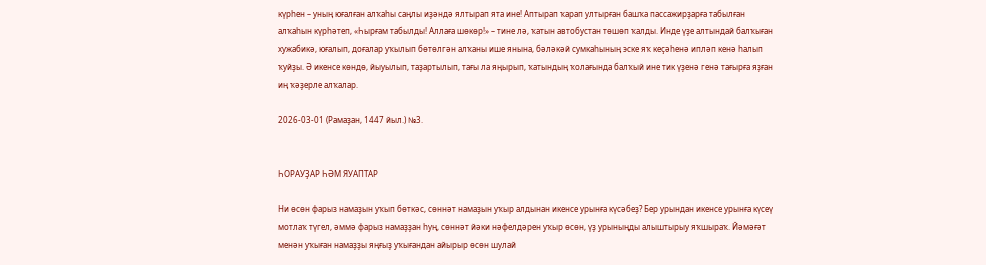күрһен – уның юғалған алҡаһы саңлы иҙәндә ялтырап ята ине! Аптырап ҡарап ултырған башҡа пассажирҙарға табылған алҡаһын күрһәтеп, «Һырғам табылды! Аллаға шөкөр!» – тине лә, ҡатын автобустан төшөп ҡалды. Инде үҙе алтындай балҡыған хужабикә, юғалып, доғалар уҡылып бөтөлгән алҡаны ише янына, бәләкәй сумкаһының эске яҡ кеҫәһенә ипләп кенә һалып ҡуйҙы. Ә икенсе көндө, йыуылып, таҙартылып, тағы ла яңырып, ҡатындың ҡолағында балҡый ине тик үҙенә генә тағырға яҙған иң ҡәҙерле алҡалар.

2026-03-01 (Рамаҙан, 1447 йыл.) №3.


ҺОРАУҘАР ҺӘМ ЯУАПТАР

Ни өсөн фарыз намаҙын уҡып бөткәс, сөннәт намаҙын уҡыр алдынан икенсе урынға күсәбеҙ? Бер урындан икенсе урынға күсеү мотлаҡ түгел, әммә фарыз намаҙҙан һуң, сөннәт йәки нәфелдәрен уҡыр өсөн, үҙ урыныңды алыштырыу яҡшыраҡ. Йәмәғәт менән уҡыған намаҙҙы яңғыҙ уҡығандан айырыр өсөн шулай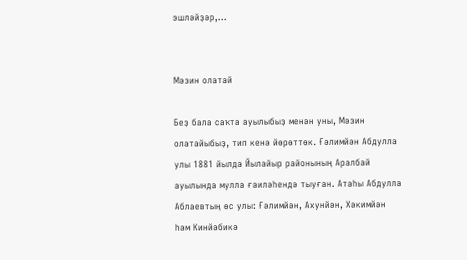эшләйҙәр,...


Мәзин олатай

Беҙ бала саҡта ауылыбыҙ менән уны, Мәзин олатайыбыҙ, тип кенә йөрөттөк. Ғәлимйән Абдулла улы 1881 йылда Йылайыр районының Аралбай ауылында мулла ғаиләһендә тыуған. Атаһы Абдулла Аблаевтың өс улы: Ғәлимйән, Ахунйән, Хәкимйән һәм Кинйәбикә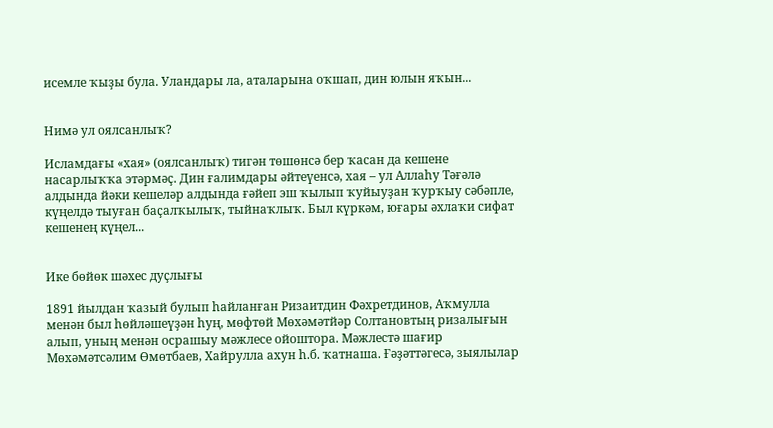исемле ҡыҙы була. Уландары ла, аталарына оҡшап, дин юлын яҡын...


Нимә ул оялсанлыҡ?

Исламдағы «хая» (оялсанлыҡ) тигән төшөнсә бер ҡасан да кешене насарлыҡҡа этәрмәҫ. Дин ғалимдары әйтеүенсә, хая – ул Аллаһу Тәғәлә алдында йәки кешеләр алдында ғәйеп эш ҡылып ҡуйыуҙан ҡурҡыу сәбәпле, күңелдә тыуған баҫалҡылыҡ, тыйнаҡлыҡ. Был күркәм, юғары әхлаҡи сифат кешенең күңел...


Ике бөйөк шәхес дуҫлығы

1891 йылдан ҡазый булып һайланған Ризаитдин Фәхретдинов, Аҡмулла менән был һөйләшеүҙән һуң, мөфтөй Мөхәмәтйәр Солтановтың ризалығын алып, уның менән осрашыу мәжлесе ойоштора. Мәжлестә шағир Мөхәмәтсәлим Өмөтбаев, Хайрулла ахун һ.б. ҡатнаша. Ғәҙәттәгесә, зыялылар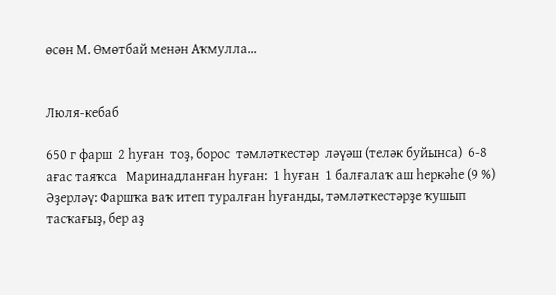өсөн М. Өмөтбай менән Аҡмулла...


Люля-кебаб

650 г фарш  2 һуған  тоҙ, борос  тәмләткестәр  ләүәш (теләк буйынса)  6-8 ағас таяҡса   Маринадланған һуған:  1 һуған  1 балғалаҡ аш һеркәһе (9 %)   Әҙерләү: Фаршҡа ваҡ итеп туралған һуғанды, тәмләткестәрҙе ҡушып тасҡағыҙ, бер аҙ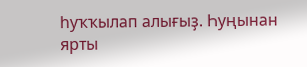һуҡҡылап алығыҙ. Һуңынан ярты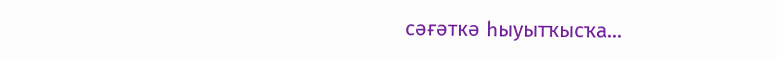сәғәткә һыуытҡысҡа...